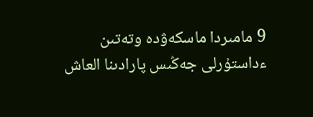9 مامىردا ماسكەۋدە وتەتىن ءداستۇرلى جەڭىس پارادىنا العاش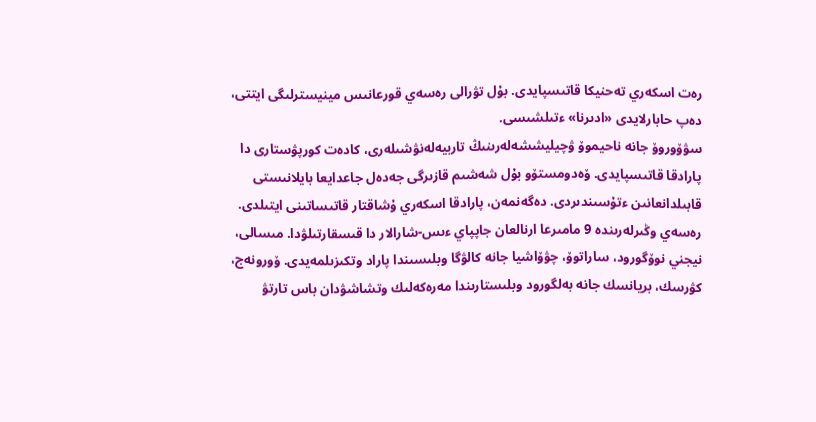رەت اسكەري تەحنيكا قاتىسپايدى. بۇل تۋرالى رەسەي قورعانىس مينيسترلىگى ايتتى، دەپ حابارلايدى «ادىرنا» ءتىلشىسى.
سۋۆوروۆ جانە ناحيموۆ ۋچيليششەلەرىنىڭ تاربيەلەنۋشىلەرى، كادەت كورپۋستارى دا پارادقا قاتىسپايدى. ۆەدومستۆو بۇل شەشىم قازىرگى جەدەل جاعدايعا بايلانىستى قابىلدانعانىن ءتۇسىندىردى. دەگەنمەن، پارادقا اسكەري ۇشاقتار قاتىساتىنى ايتىلدى.
رەسەي وڭىرلەرىندە 9 مامىرعا ارنالعان جاپپاي ءىس-شارالار دا قىسقارتىلۋدا. مىسالى، نيجني نوۆگورود، ساراتوۆ، چۋۆاشيا جانە كالۋگا وبلىسىندا پاراد وتكىزىلمەيدى. ۆورونەج، كۋرسك، بريانسك جانە بەلگورود وبلىستارىندا مەرەكەلىك وتشاشۋدان باس تارتۋ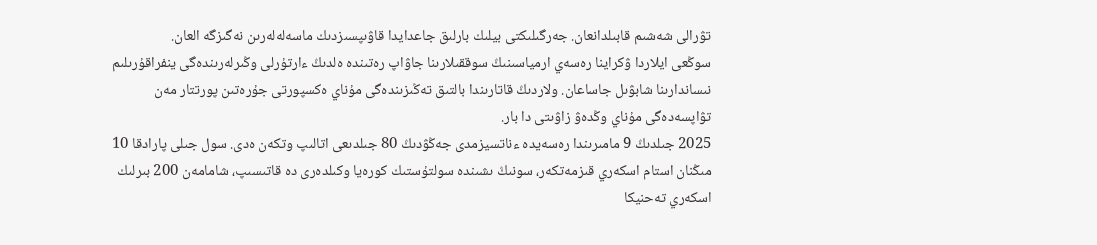تۋرالى شەشىم قابىلدانعان. جەرگىلىكتى بيلىك بارلىق جاعدايدا قاۋىپسىزدىك ماسەلەلەرىن نەگىزگە العان.
سوڭعى ايلاردا ۋكراينا رەسەي ارمياسىنىڭ سوققىلارىنا جاۋاپ رەتىندە ەلدىڭ ءارتۇرلى وڭىرلەرىندەگى ينفراقۇرىلىم نىساندارىنا شابۋىل جاساعان. ولاردىڭ قاتارىندا بالتىق تەڭىزىندەگى مۇناي ەكسپورتى جۇرەتىن پورتتار مەن تۋاپسەدەگى مۇناي وڭدەۋ زاۋىتى دا بار.
2025 جىلدىڭ 9 مامىرىندا رەسەيدە ءناتسيزمدى جەڭۋدىڭ 80 جىلدىعى اتالىپ وتكەن ەدى. سول جىلى پارادقا 10 مىڭنان استام اسكەري قىزمەتكەر، سونىڭ ىشىندە سولتۇستىك كورەيا وكىلدەرى دە قاتىسىپ، شامامەن 200 بىرلىك اسكەري تەحنيكا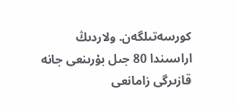كورسەتىلگەن. ولاردىڭ اراسىندا 80 جىل بۇرىنعى جانە قازىرگى زامانعى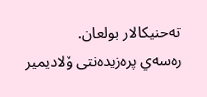تەحنيكالار بولعان.
رەسەي پرەزيدەنتى ۆلاديمير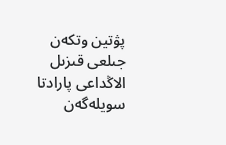پۋتين وتكەن جىلعى قىزىل الاڭداعى پارادتا سويلەگەن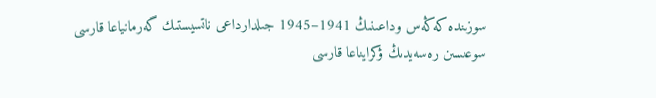سوزىندە كەڭەس وداعىنىڭ 1941–1945 جىلدارداعى ناتسيستىك گەرمانياعا قارسى سوعىسىن رەسەيدىڭ ۋكرايناعا قارسى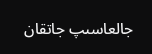جالعاسىپ جاتقان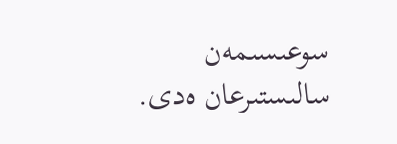سوعىسىمەن سالىستىرعان ەدى.